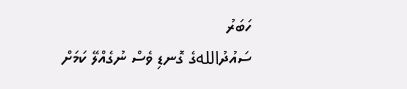ހަބަރު
ސައުދުاللهގެ ގޮނޑި ވެސް ނުގެއްލޭ ކަމަށް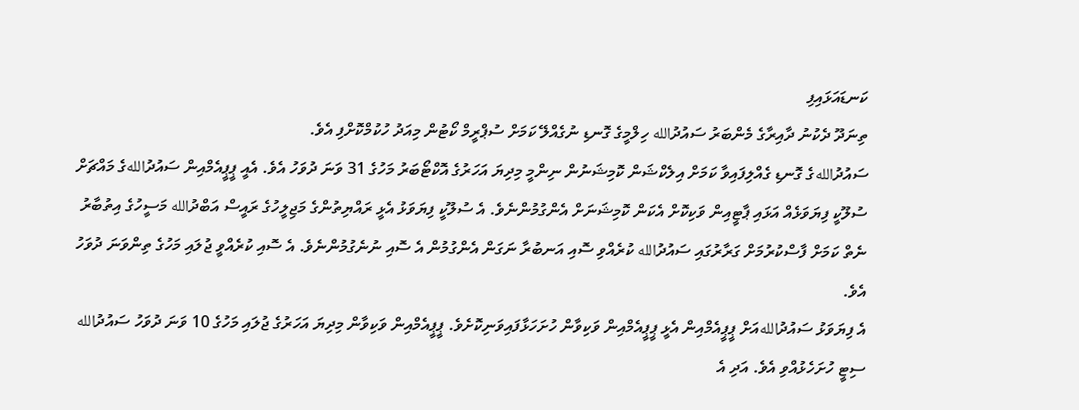ކަނޑައަޅައިފި
ތިނަދޫ ދެކުނު ދާއިރާގެ މެންބަރު ސައުދުالله ހިލްމީގެ ގޮނޑި ނުގެއްލޭ ކަމަށް ސުޕްރީމް ކޯޓުން މިއަދު ހުކުމްކޮށްފި އެވެ.
ސައުދުاللهގެ ގޮނޑި ގެއްލިފައިވާ ކަމަށް އިލެކްޝަން ކޮމިޝަނުން ނިންމީ މިދިޔަ އަހަރުގެ އޮކްޓޯބަރު މަހުގެ 31 ވަނަ ދުވަހު އެވެ. އެއީ ޕީޕީއެމްއިން ސައުދުاللهގެ މައްޗަށް ސުލޫކީ ފިޔަވަޅެއް އަޅައި ޕާޓީއިން ވަކިކޮށް އެކަން ކޮމިޝަނަށް އެންގުމުންނެވެ. އެ ސުލޫކީ ފިޔަވަޅު އެޅީ ރައްޔިތުންގެ މަޖިލީހުގެ ރައީސް އަބްދުالله މަސީހުގެ އިތުބާރު ނެތް ކަމަށް ފާސްކުރުމަށް ގަރާރުގައި ސައުދުالله ކުރެއްވި ސޮއި އަނބުރާ ނަގަން އެންގުމުން އެ ސޮއި ނުނެގުމުންނެވެ. އެ ސޮއި ކުރެއްވީ ޖުލައި މަހުގެ ތިންވަނަ ދުވަހު އެވެ.
އެ ފިޔަވަޅު ސައުދުاللهއަށް ޕީޕީއެމްއިން އެޅީ ޕީޕީއެމްއިން ވަކިވާން ހުށަހަޅާފައިވަނިކޮށެވެ. ޕީޕީއެމްއިން ވަކިވާން މިދިޔަ އަހަރުގެ ޖުލައި މަހުގެ 10 ވަނަ ދުވަހު ސައުދުالله ސިޓީ ހުށަހެޅުއްވި އެވެ. އަދި އެ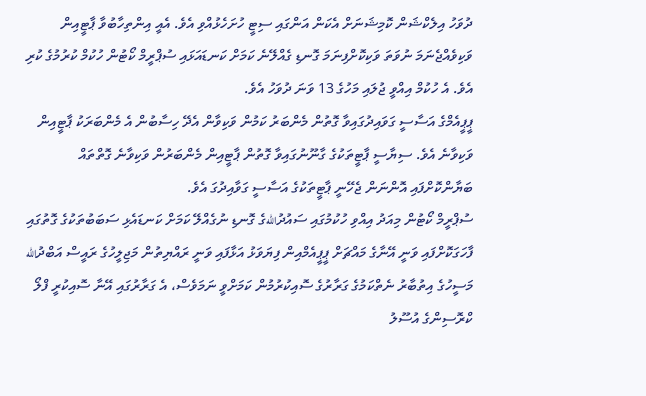ދުވަހު އިލެކްޝަން ކޮމިޝަނަށް އެކަން އަންގައި ސިޓީ ހުށަހެޅުއްވި އެވެ. އެއީ އިންތިހާބުވާ ޕާޓީއިން ވަކިވެއްޖެނަމަ ނުވަތަ ވަކިކޮށްފިނަމަ ގޮނޑި ގެއްލޭނެ ކަމަށް ކަނޑައަޅައި ސުޕްރީމް ކޯޓުން ހުކުމް ކުރުމުގެ ކުރި އެވެ. އެ ހުކުމް އިއްވީ ޖުލައި މަހުގެ 13 ވަނަ ދުވަހު އެވެ.
ޕީޕީއެމްގެ އަސާސީ ގަވައިދުގައިވާ ގޮތުން މެންބަރު ކަމުން ވަކިވާން އެދޭ ހިސާބުން އެ މެންބަރަކު ޕާޓީއިން ވަކިވާނެ އެވެ. ސިޔާސީ ޕާޓީތަކުގެ ގާނޫނުގައިވާ ގޮތުން ޕާޓީއިން މެންބަރުން ވަކިވާނެ ގޮތްތައް ބަޔާންކޮށްފައި އޮންނަން ޖެހޭނީ ޕާޓީތަކުގެ އަސާސީ ގަވާއިދުގަ އެވެ.
ސުޕްރީމް ކޯޓުން މިއަދު އިއްވި ހުކުމުގައި ސައުދުاللهގެ ގޮނޑި ނުގެއްލޭ ކަމަށް ކަނޑައެޅި ސަބަބުތަކުގެ ގޮތުގައި ފާހަގަކޮށްފައި ވަނީ އޭނާގެ މައްޗަށް ޕީޕީއެމްއިން ފިޔަވަޅު އަޅާފައި ވަނީ ރައްޔިތުން މަޖިލީހުގެ ރައީސް އަބްދުالله މަސީހުގެ އިތުބާރު ނެތްކަމުގެ ގަރާރުގެ ސޮއިކުރުމުން ކަމަށްވީ ނަމަވެސް، އެ ގަރާރުގައި އޭނާ ސޮއިކުރީ ފްލޯ ކްރޮސިންގެ އުސޫލު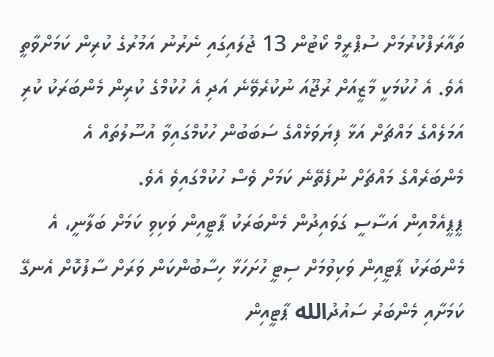ތައާރަފްކުރުމަށް ސުޕްރީމް ކޯޓުން 13 ޖުލައިގައި ނެރުނު އަމުރުގެ ކުރިން ކަމަށްވާތީ އެވެ. އެ ހުކުމަކީ މާޒީއަށް ރުޖޫއަ ނުކުރެވޭނެ އަދި އެ ހުކުމްގެ ކުރިން މެންބަރަކު ކުރި އަމަލެއްގެ މައްޗަށް އަޅާ ފިޔަވަޅެއްގެ ސަބަބުން ހުކުމްގައިވާ އުސޫލުތައް އެ މެންބަރެއްގެ މައްޗަށް ނުފެތޭނެ ކަމަށް ވެސް ހުކުމްގައިވެ އެވެ.
ޕީޕީއެމްއިން އަސާސީ ގަވައިދުން މެންބަރަކު ޕާޓީއިން ވަކިވި ކަމަށް ބަލާނީ، އެ މެންބަރަކު ޕާޓީއިން ވަކިވުމަށް ސިޓީ ހުށަހަޅާ ހިސާބުންކަން ވަރަށް ސާފުކޮށް އެނގޭ ކަމަށާއި މެންބަރު ސައުދުالله ޕާޓީއިން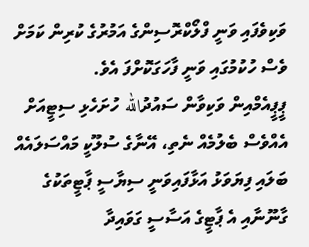ވަކިވެފައި ވަނީ ފްލޯކްރޮސިންގެ އަމުރުގެ ކުރިން ކަމަށް ވެސް ހުކުމުގައި ވަނީ ފާހަގަކޮށްފަ އެވެ.
ޕީޕީއެމްއިން ވަކިވާން ސައުދުالله ހުށަހެޅި ސިޓީއަށް އެއްވެސް ބެލުމެއް ނެތި، އޭނާގެ ސުލޫކީ މައްސަލައެއް ބަލައި ފިޔަވަޅު އަޅާފައިވަނީ ސިޔާސީ ޕާޓީތަކުގެ ގާނޫނާއި އެ ޕާޓީގެ އަސާސީ ގަވައިދާ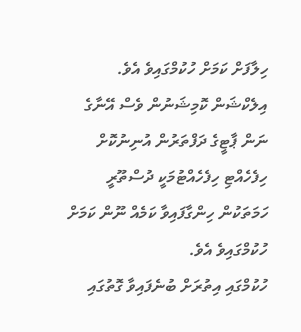ހިލާފަށް ކަމަށް ހުކުމްގައިވެ އެވެ. އިލެކްޝަން ކޮމިޝަނުން ވެސް އޭނާގެ ނަން ޕާޓީގެ ދަފްތަރުން އުނިނުކޮށް ހިފެހެއްޓި ހިފެހެއްޓުމަކީ ދުސްތޫރީ ހަމަތަކުން ހިންގާފައިވާ ކަމެއް ނޫން ކަމަށް ހުކުމްގައިވެ އެވެ.
ހުކުމްގައި އިތުރަށް ބުނެފައިވާ ގޮތުގައި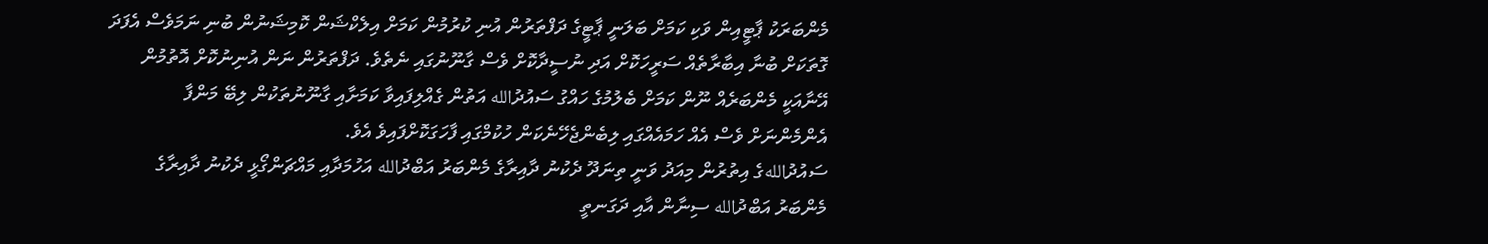މެންބަރަކު ޕާޓީއިން ވަކި ކަމަށް ބަލަނީ ޕާޓީގެ ދަފްތަރުން އުނި ކުރުމުން ކަމަށް އިލެކްޝަން ކޮމިޝަނުން ބުނި ނަމަވެސް އެފަދަ ގޮތަކަށް ބުނާ އިބާރާތެއް ސަރީހަކޮށް އަދި ނުސީދާކޮށް ވެސް ގާނޫނުގައި ނެތެވެ. ދަފްތަރުން ނަން އުނިނުކޮށް އޮތުމުން އޭނާއަކީ މެންބަރެއް ނޫން ކަމަށް ބެލުމުގެ ހައްގު ސައުދުالله އަތުން ގެއްލިފައިވާ ކަމަށާއި ގާނޫނުތަކުން ލިބޭ މަންފާ އެންމެންނަށް ވެސް އެއް ހަމައެއްގައި ލިބެންޖެހޭނެކަން ހުކުމްގައި ފާހަގަކޮށްފައިވެ އެވެ.
ސައުދުاللهގެ އިތުރުން މިއަދު ވަނީ ތިނަދޫ ދެކުނު ދާއިރާގެ މެންބަރު އަބްދުالله އަހުމަދާއި މައްޗަންގޯޅީ ދެކުނު ދާއިރާގެ މެންބަރު އަބްދުالله ސިނާން އާއި ދަގަނތީ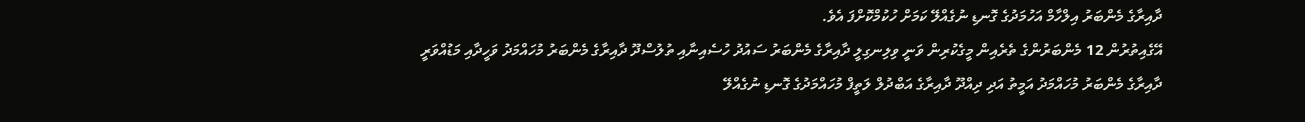ދާއިރާގެ މެންބަރު އިލްހާމް އަހުމަދުގެ ގޮނޑި ނުގެއްލޭ ކަމަށް ހުކުމްކޮށްފަ އެވެ.
އޭގެއިތުރުން 12 މެންބަރުންގެ ތެރެއިން މީގެކުރިން ވަނީ ވިލިނގިލީ ދާއިރާގެ މެންބަރު ސައުދު ހުސެއިނާއި ތުލުސްދޫ ދާއިރާގެ މެންބަރު މުހައްމަދު ވަހީދާއި މަޑުއްވަރީ ދާއިރާގެ މެންބަރު މުހައްމަދު އަމީތު އަދި ދިއްދޫ ދާއިރާގެ އަބްދުލް ލަތީފް މުހައްމަދުގެ ގޮނޑި ނުގެއްލޭ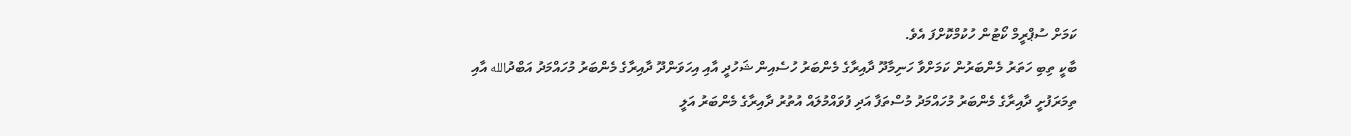ކަމަށް ސުޕްރީމް ކޯޓުން ހުކުމްކޮށްފަ އެވެ.
ބާކީ ތިބި ހަތަރު މެންބަރުން ކަމަށްވާ ހަނިމާދޫ ދާއިރާގެ މެންބަރު ހުސެއިން ޝަހުދީ އާއި އިހަވަންދޫ ދާއިރާގެ މެންބަރު މުހައްމަދު އަބްދުالله އާއި ތިމަރަފުށީ ދާއިރާގެ މެންބަރު މުހައްމަދު މުސްތަފާ އަދި ފުވައްމުލައް އުތުރު ދާއިރާގެ މެންބަރު އަލީ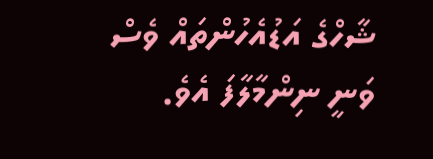ޝާހްގެ އަޑުއެހުންތައް ވެސް ވަނީ ނިންމާލާފަ އެވެ.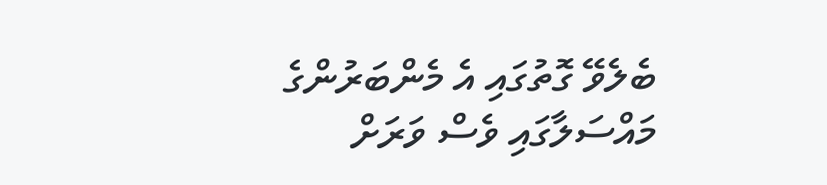ބެލެވޭ ގޮތުގައި އެ މެންބަރުންގެ މައްސަލާގައި ވެސް ވަރަށް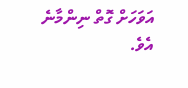އަވަހަށް ގޮތް ނިންމާނެ އެވެ.